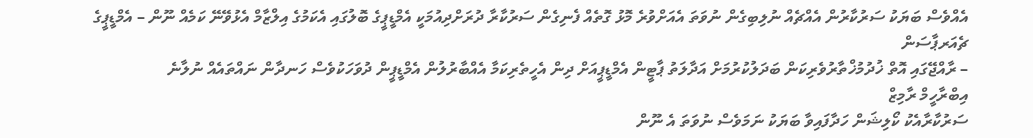އެއްވެސް ބަޔަކު ސަރުކާރުން އެއްޗެއް ނުލިބިގެން ނުވަތަ އެއަށްވުރެ މޮޅު ގޮތެއް ފެނިގެން ސަރުކާރާ ދުރަށްދިއުމަކީ އެމްޑީޕީގެ ބޮލުގައި އެކަމުގެ އިލްޒާމް އެޅުވޭނޭ ކަމެއް ނޫން – އެމްޑީޕީގެ ޗެއަރޕާސަން
– ރާއްޖޭގައި އޮތް ޚުދުމުޚްތާރުވެރިކަން ބަދަލުކުރުމަށް އަދާލަތު ޕާޓީން އެމްޑީޕީއަށް ދިން އެހީތެރިކަމާ އެއްބާރުލުން އެމްޑީޕީން ދުވަހަކުވެސް ހަނދާން ނައްތައެއް ނުލާނެ
އިބްރާހީމް ރާމިޒް
ސަރުކާރާއެކު ކޯލިޝަން ހަދާފައިވާ ބަޔަކު ނަމަވެސް ނުވަތަ އެ ނޫން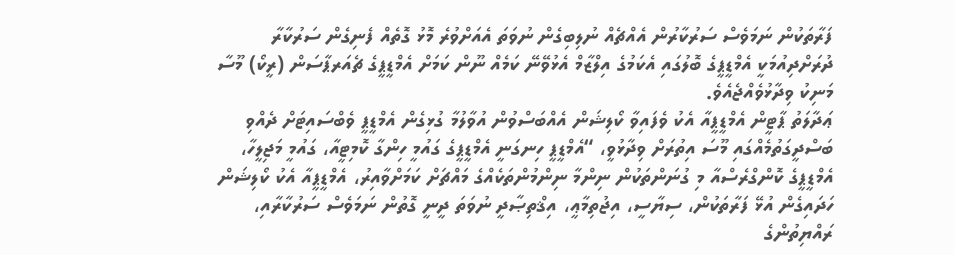ފަރާތަކުން ނަމަވެސް ސަރުކާރުން އެއްޗެއް ނުލިބިގެން ނުވަތަ އެއަށްވުރެ މޮޅު ގޮތެއް ފެނިގެން ސަރުކާރާ ދުރަށްދިއުމަކީ އެމްޑީޕީގެ ބޮލުގައި އެކަމުގެ އިލްޒާމް އެޅުވޭނޭ ކަމެއް ނޫން ކަމަށް އެމްޑީޕީގެ ޗެއަރޕާސަން (ރީކޯ) މޫސާ މަނިކު ވިދާޅުވެއްޖެއެވެ.
ޢަދާލަތު ޕާޓީން އެމްޑީޕީއާ އެކު ވެފައިވާ ކޯލިޝަން އެއްބަސްވުން އުވާލުމާ ގުޅިގެން އެމްޑީޕީ ވެބްސައިޓަށް ދެއްވި ބަސްދީގަތުމެއްގައި މޫސަ އިތުރަށް ވިދާޅުވީ، “އެމްޑީޕީ ހިނގަނީ އެމްޑީޕީގެ ގައުމީ ހިންގާ ކޮމިޓީއާ، ގައުމީ މަޖިލީހާ، އެމްޑީޕީގެ ކޮންގްރެސްއާ މި ގުނަންތަކުން ނިންމާ ނިންމުންތަކެއްގެ މައްޗަށް ކަމަށްވާއިރު، އެމްޑީޕީއާ އެކު ކޯލިޝަން ހަދައިގެން އުޅޭ ފަރާތަކުން، ސިޔާސީ، އިޖުތިމާޢީ، އިޤްތިޞާދީ ނުވަތަ ދީނީ ގޮތުން ނަމަވެސް ސަރުކާރާއި، ރައްޔިތުންގެ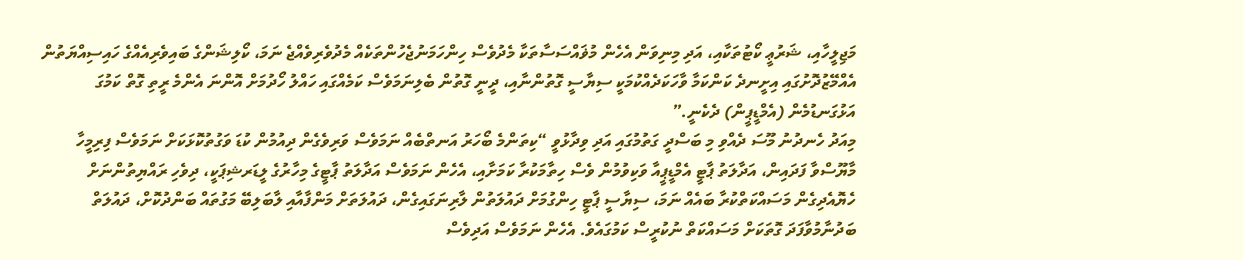މަޖިލީހާއި، ޝަރުޢީ ކޯޓުތަކާއި، އަދި މިނިވަން އެހެން މުޥައްސަސާތަކާ މެދުވެސް ހިންހަމަނުޖެހުންތަކެއް މެދުވެރިވެއްޖެ ނަމަ، ކޯލިޝަންގެ ބައިވެރިއެއްގެ ހައިސިއްޔަތުން އެއްމޭޒުދޮށުގައި އިށީނދެ ކަންކަމާ ވާހަކަދެއްކުމަކީ ސިޔާސީ ގޮތުންނާއި، ދީނީ ގޮތުން ބެލިނަމަވެސް ކަމެއްގައި ހައްލު ހޯދުމަށް އޮންނަ އެންމެ ރީތި ގޮތް ކަމުގަ އަޅުގަނޑުމެން (އެމްޑީޕީން) ދެކެނީ.”
މިއަދު ހެނދުނު މޫސަ ދެއްވި މި ބަސްދީ ގަތުމުގައި އަދި ވިދާޅުވީ “ކިތަންމެ ބޯހަރު އަނތްބެއް ނަމަވެސް ވަރިވެގެން ދިއުމުން ކުޑަ ވަގުތުކޮޅަކަށް ނަމަވެސް ފިރިމީހާ މާޔޫސްވާ ފަދައިން، އަދާލަތު ޕާޓީ އެމްޑީޕީއާ ވަކިވުމުން ވެސް ހިތާމަކުރާ ކަމަށާއި، އެހެން ނަމަވެސް އަދާލަތު ޕާޓީގެ މިހާރުގެ ލީޑަރޝިޕަކީ، ދިވެހި ރައްޔިތުންނަށް ހެޔޮއެދިގެން މަސައްކަތްކުރާ ބައެއް ނަމަ، ސިޔާސީ ޕާޓީ ހިންގުމަށް ދައުލަތުން ލާރިނަގައިގެން، ދައުލަތަށް މަންފާއާއި ލާބަލިބޭ މަގުތައް ބަންދުކޮށް، ދައުލަތް ބަދުނާމުވާފަދަ ގޮތަކަށް މަސައްކަތް ނުކުރީސް ކަމުގައެވެ. އެހެން ނަމަވެސް އަދިވެސް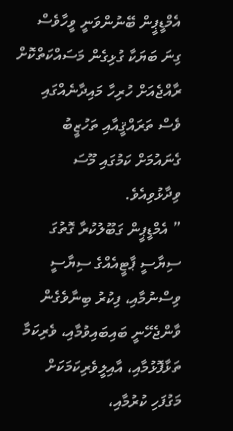އެމްޑީޕީން ބޭނުންވަނީ ވީހާވެސް ގިނަ ބަޔަކާ ގުޅިގެން މަސައްކަތްކޮށް ރާއްޖެއަށް ހުރިހާ މައިދާނެއްގައި ވެސް ތަރައްޤީއާއި ތަހުޒީބު ގެނައުމަށް ކަމުގައި މޫސަ ވިދާޅުވިއެވެ.
” އެމްޑީޕީން ގަބޫލުކުރާ ގޮތުގަ ސިޔާސީ ޕާޓީއެއްގެ ސިޔާސީ ވިސްނުމާއި، ފިކުރު ބިނާވެގެން ވާންޖެހޭނީ ބައިބައިވުމާއި، ވެރިކަމާ ތަޅާފޮޅުމާއި، އާއިލީވެރިކަމަކަށް މަގުފަހި ކުރުމާއި،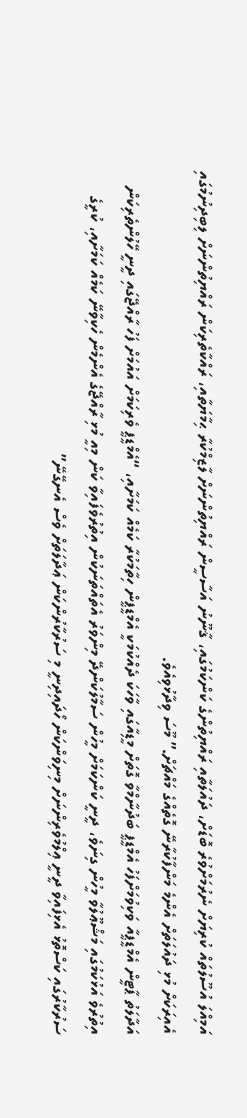އަމިއްލަ އުސޫލުތައް ކުރިޔަށް ނެރުމަށްވުރެ ބޮޑަށް، ދައުލަތާއި ރައްޔިތުންގެ ކަންކަމުގައި، ޤާނޫނު އަސާސީން ރައްޔިތުންނަށް ލާޒިމްކުރާ ޙިމާޔަތާއި، ރައްކާތެރިކަން ރައްޔިތުންނަށް ލިބިދިނުމުގައި އެއިރަކަށް މުޅި ދައުލަތަށް އެންމެ މަންފާކުރާނޭ ގޮތެއްގެ މައްޗަށް.” މޫސަ ވިދާޅުވިއެވެ.
އަދާލަތު ޕާޓީން އެމްޑީޕީއާ ވަކިވުމަށްފަހު އެމްޑީޕީ ބަދުނާމްވާ ގޮތަށް މީޑިއާގައި ވާހަކަ ދެއްކުމަކީ އެމްޑީޕީން ހިތާމަކުރާ ކަމެއް ކަމަށާއި، “އެމްޑީޕީ ވެރިކަމަށް އައުމަށް ފަހު ރާއްޖޭގައި ދީނީ ހޭލުންތެރިކަން އިތުރުވެ އަޅުކަމުގައި މަޝްޢޫލުވާ މީހުން ގިނަވެ، ދީނީ ކަންކަމަށް މީހުން ސަމާލުކަންދޭ މިންވަރު އެތައްތަނަކުން އިތުރުވެފައިވާ ކަން މިއީ މުޅި ރާއްޖޭގެ އެންމެން ހެކިވާނޭ ކަމެއް ކަމަށާއި، ކުރީގެ ސަރުކާރުގައި ކަސްތޮޅު އެޅިފައިވާ ދީނީ ޢިލްމުވެރިންނަށް މިނިވަންކަން ހޯދައިދިނީ މި ސަރުކާރުންކަން ޢަދާލަތަށް ވެސް އެނގޭނޭ”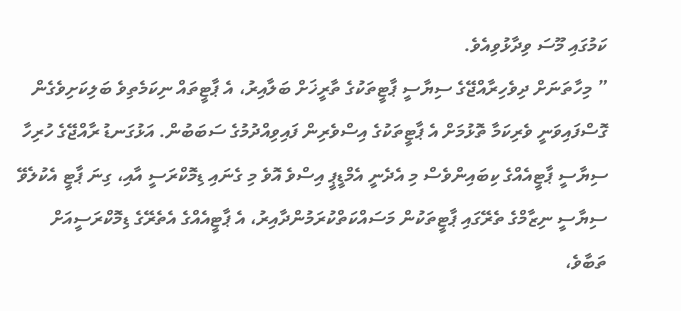ކަމުގައި މޫސަ ވިދާޅުވިއެވެ.
” މިހާތަނަށް ދިވެހިރާއްޖޭގެ ސިޔާސީ ޕާޓީތަކުގެ ތާރީޚަށް ބަލާއިރު، އެ ޕާޓީތައް ނިކަމެތިވެ ބަލިކަށިވެގެން ގޮސްފައިވަނީ ވެރިކަމާ ތޮޅުމަށް އެ ޕާޓީތަކުގެ އިސްވެރިން ފައިވިއްދުމުގެ ސަބަބުން. އަޅުގަނޑު ރާއްޖޭގެ ހުރިހާ ސިޔާސީ ޕާޓީއެއްގެ ކިބައިންވެސް މި އެދެނީ އެމްޑީޕީ އިސްވެ އޮވެ މި ގެނައި ޑިމޮކްރަސީ އާއި، ގިނަ ޕާޓީ އެކުލެވޭ ސިޔާސީ ނިޒާމްގެ ތެރޭގައި ޕާޓީތަކުން މަސައްކަތްކުރަމުންދާއިރު، އެ ޕާޓީއެއްގެ އެތެރޭގެ ޑިމޮކްރަސީއަށް ތަބާވެ،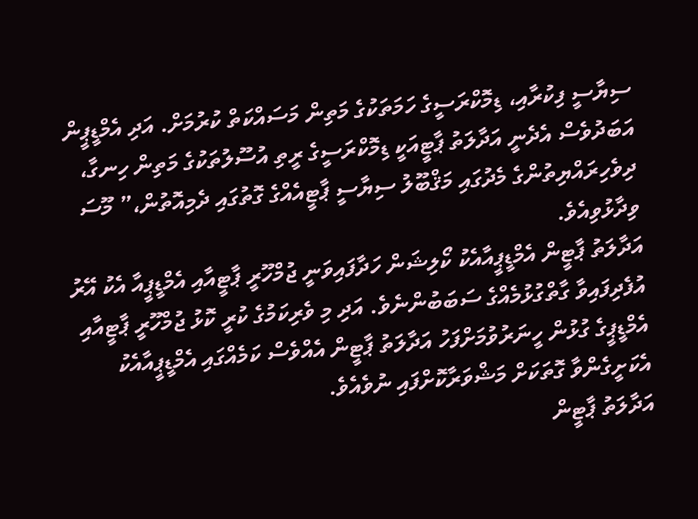ސިޔާސީ ފިކުރާއި، ޑިމޮކްރަސީގެ ހަމަތަކުގެ މަތިން މަސައްކަތް ކުރުމަށް. އަދި އެމްޑީޕީން އަބަދުވެސް އެދެނީ އަދާލަތު ޕާޓީއަކީ ޑިމޮކްރަސީގެ ރީތި އުސޫލުތަކުގެ މަތިން ހިނގާ، ދިވެހިރައްޔިތުންގެ މެދުގައި މަޤްބޫލު ސިޔާސީ ޕާޓީއެއްގެ ގޮތުގައި ދެމިއޮތުން،” މޫސަ ވިދާޅުވިއެވެ.
އަދާލަތު ޕާޓީން އެމްޑީޕީއާއެކު ކޯލިޝަން ހަދާފައިވަނީ ޖުމްހޫރީ ޕާޓީއާއި އެމްޑީޕީއާ އެކު އޭރު އުފެދިފައިވާ ގާތްގުޅުމެއްގެ ސަބަބުންނެވެ. އަދި މި ވެރިކަމުގެ ކުރީ ކޮޅު ޖުމްހޫރީ ޕާޓީއާއި އެމްޑީޕީގެ ގުޅުން ހީނަރުވުމަށްފަހު އަދާލަތު ޕާޓީން އެއްވެސް ކަމެއްގައި އެމްޑީޕީއާއެކު އެކަށީގެންވާ ގޮތަކަށް މަޝްވަރާކޮށްފައި ނުވެއެވެ.
އަދާލަތު ޕާޓީން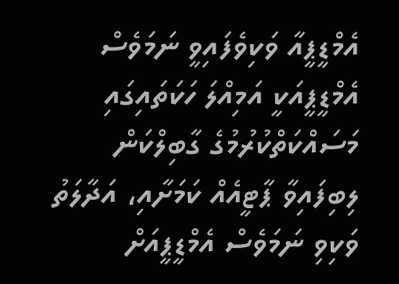އެމްޑީޕީއާ ވަކިވެފައިވީ ނަމަވެސް އެމްޑީޕީއަކީ އަމިއްލަ ހަކަތައިގައި މަސައްކަތްކުރުމުގެ ގާބިލްކަން ލިބިފައިވާ ޕާޓީއެއް ކަމަށާއި، އަދާލަތު ވަކިވި ނަމަވެސް އެމްޑީޕީއަށް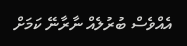އެއްވެސް ބުރުލެއް ނާރާނޭ ކަމަށް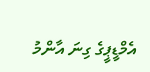އެމްޑީޕީގެ ގިނަ އާންމު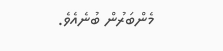މެންބަރުން ބުނެއެވެ.